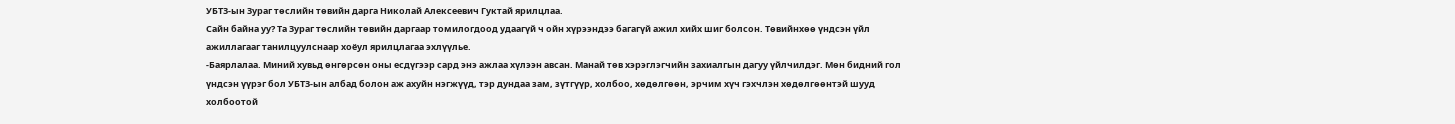УБТЗ-ын Зураг төслийн төвийн дарга Николай Алексеевич Гуктай ярилцлаа.
Сайн байна уу? Та Зураг төслийн төвийн даргаар томилогдоод удаагүй ч ойн хүрээндээ багагүй ажил хийх шиг болсон. Төвийнхөө үндсэн үйл ажиллагааг танилцуулснаар хоёул ярилцлагаа эхлүүлье.
-Баярлалаа. Миний хувьд өнгөрсөн оны есдүгээр сард энэ ажлаа хүлээн авсан. Манай төв хэрэглэгчийн захиалгын дагуу үйлчилдэг. Мөн бидний гол үндсэн үүрэг бол УБТЗ-ын албад болон аж ахуйн нэгжүүд, тэр дундаа зам, зүтгүүр, холбоо, хөдөлгөөн, эрчим хүч гэхчлэн хөдөлгөөнтэй шууд холбоотой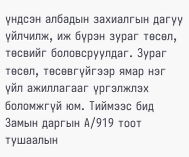үндсэн албадын захиалгын дагуу үйлчилж, иж бүрэн зураг төсөл, төсвийг боловсруулдаг. Зураг төсөл, төсөвгүйгээр ямар нэг үйл ажиллагааг үргэлжлэх боломжгүй юм. Тиймээс бид Замын даргын А/919 тоот тушаалын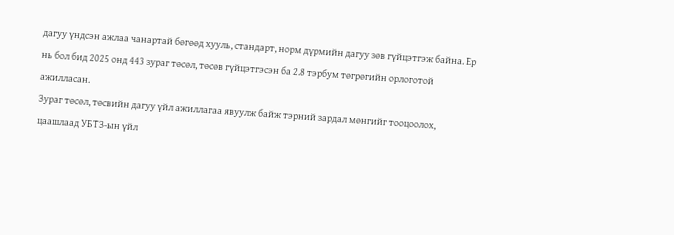дагуу үндсэн ажлаа чанартай бөгөөд хууль, стандарт, норм дүрмийн дагуу зөв гүйцэтгэж байна. Ер нь бол бид 2025 онд 443 зураг төсөл, төсөв гүйцэтгэсэн ба 2.8 тэрбум төгрөгийн орлоготой ажилласан.
Зураг төсөл, төсвийн дагуу үйл ажиллагаа явуулж байж тэрний зардал мөнгийг тооцоолох, цаашлаад УБТЗ-ын үйл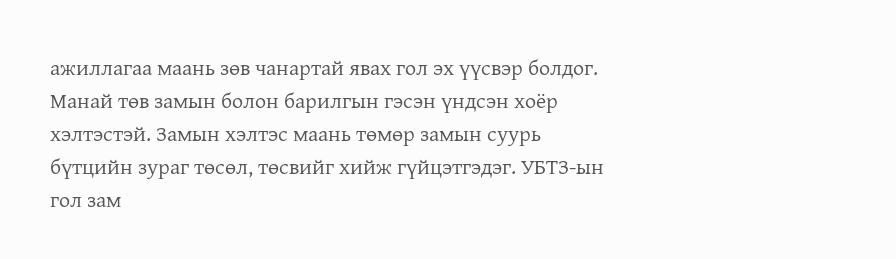ажиллагаа маань зөв чанартай явах гол эх үүсвэр болдог.
Манай төв замын болон барилгын гэсэн үндсэн хоёр хэлтэстэй. Замын хэлтэс маань төмөр замын суурь бүтцийн зураг төсөл, төсвийг хийж гүйцэтгэдэг. УБТЗ-ын гол зам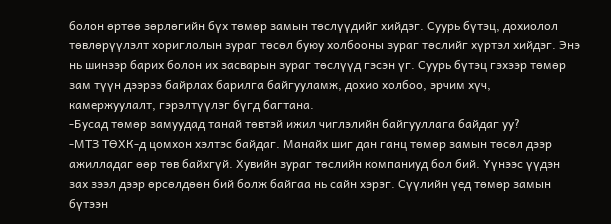болон өртөө зөрлөгийн бүх төмөр замын төслүүдийг хийдэг. Суурь бүтэц, дохиолол төвлөрүүлэлт хориглолын зураг төсөл буюу холбооны зураг төслийг хүртэл хийдэг. Энэ нь шинээр барих болон их засварын зураг төслүүд гэсэн үг. Суурь бүтэц гэхээр төмөр зам түүн дээрээ байрлах барилга байгууламж, дохио холбоо, эрчим хүч, камержуулалт, гэрэлтүүлэг бүгд багтана.
-Бусад төмөр замуудад танай төвтэй ижил чиглэлийн байгууллага байдаг уу?
-МТЗ ТӨХК-д цомхон хэлтэс байдаг. Манайх шиг дан ганц төмөр замын төсөл дээр ажилладаг өөр төв байхгүй. Хувийн зураг төслийн компаниуд бол бий. Үүнээс үүдэн зах зээл дээр өрсөлдөөн бий болж байгаа нь сайн хэрэг. Сүүлийн үед төмөр замын бүтээн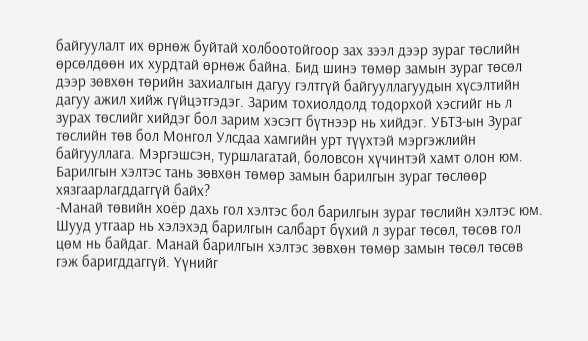байгуулалт их өрнөж буйтай холбоотойгоор зах зээл дээр зураг төслийн өрсөлдөөн их хурдтай өрнөж байна. Бид шинэ төмөр замын зураг төсөл дээр зөвхөн төрийн захиалгын дагуу гэлтгүй байгууллагуудын хүсэлтийн дагуу ажил хийж гүйцэтгэдэг. Зарим тохиолдолд тодорхой хэсгийг нь л зурах төслийг хийдэг бол зарим хэсэгт бүтнээр нь хийдэг. УБТЗ-ын Зураг төслийн төв бол Монгол Улсдаа хамгийн урт түүхтэй мэргэжлийн байгууллага. Мэргэшсэн, туршлагатай, боловсон хүчинтэй хамт олон юм.
Барилгын хэлтэс тань зөвхөн төмөр замын барилгын зураг төслөөр хязгаарлагддаггүй байх?
-Манай төвийн хоёр дахь гол хэлтэс бол барилгын зураг төслийн хэлтэс юм. Шууд утгаар нь хэлэхэд барилгын салбарт бүхий л зураг төсөл, төсөв гол цөм нь байдаг. Манай барилгын хэлтэс зөвхөн төмөр замын төсөл төсөв гэж баригддаггүй. Үүнийг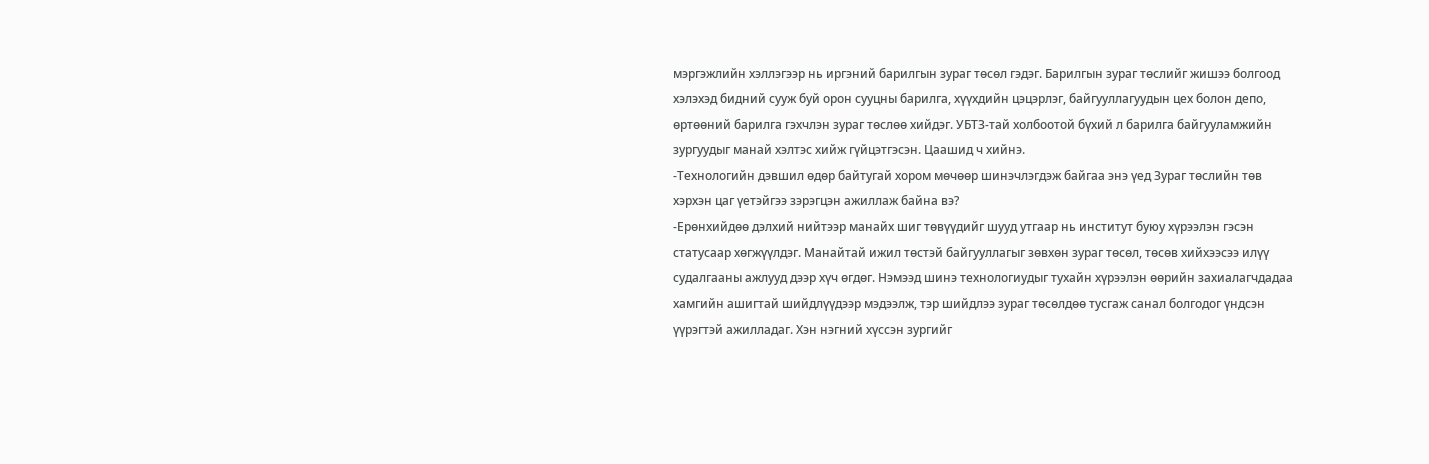мэргэжлийн хэллэгээр нь иргэний барилгын зураг төсөл гэдэг. Барилгын зураг төслийг жишээ болгоод хэлэхэд бидний сууж буй орон сууцны барилга, хүүхдийн цэцэрлэг, байгууллагуудын цех болон депо, өртөөний барилга гэхчлэн зураг төслөө хийдэг. УБТЗ-тай холбоотой бүхий л барилга байгууламжийн зургуудыг манай хэлтэс хийж гүйцэтгэсэн. Цаашид ч хийнэ.
-Технологийн дэвшил өдөр байтугай хором мөчөөр шинэчлэгдэж байгаа энэ үед Зураг төслийн төв хэрхэн цаг үетэйгээ зэрэгцэн ажиллаж байна вэ?
-Ерөнхийдөө дэлхий нийтээр манайх шиг төвүүдийг шууд утгаар нь институт буюу хүрээлэн гэсэн статусаар хөгжүүлдэг. Манайтай ижил төстэй байгууллагыг зөвхөн зураг төсөл, төсөв хийхээсээ илүү судалгааны ажлууд дээр хүч өгдөг. Нэмээд шинэ технологиудыг тухайн хүрээлэн өөрийн захиалагчдадаа хамгийн ашигтай шийдлүүдээр мэдээлж, тэр шийдлээ зураг төсөлдөө тусгаж санал болгодог үндсэн үүрэгтэй ажилладаг. Хэн нэгний хүссэн зургийг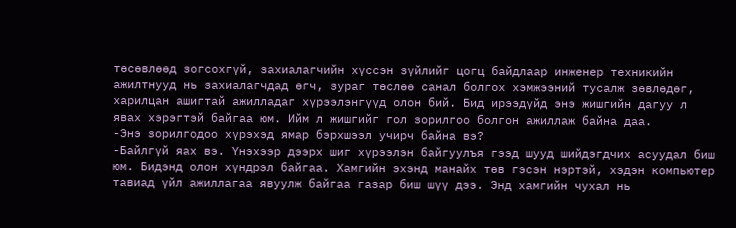төсөвлөөд зогсохгүй, захиалагчийн хүссэн зүйлийг цогц байдлаар инженер техникийн ажилтнууд нь захиалагчдад өгч, зураг төслөө санал болгох хэмжээний тусалж зөвлөдөг, харилцан ашигтай ажилладаг хүрээлэнгүүд олон бий. Бид ирээдүйд энэ жишгийн дагуу л явах хэрэгтэй байгаа юм. Ийм л жишгийг гол зорилгоо болгон ажиллаж байна даа.
-Энэ зорилгодоо хүрэхэд ямар бэрхшээл учирч байна вэ?
-Байлгүй яах вэ. Үнэхээр дээрх шиг хүрээлэн байгуулъя гээд шууд шийдэгдчих асуудал биш юм. Бидэнд олон хүндрэл байгаа. Хамгийн эхэнд манайх төв гэсэн нэртэй, хэдэн компьютер тавиад үйл ажиллагаа явуулж байгаа газар биш шүү дээ. Энд хамгийн чухал нь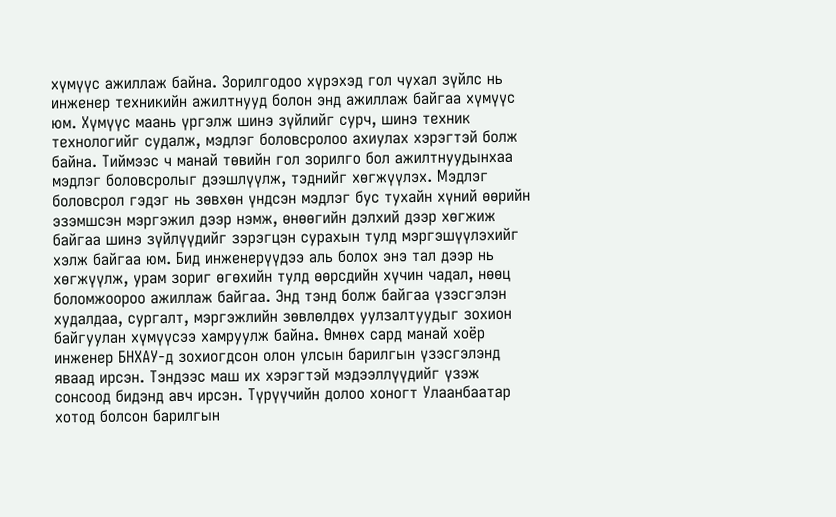хүмүүс ажиллаж байна. Зорилгодоо хүрэхэд гол чухал зүйлс нь инженер техникийн ажилтнууд болон энд ажиллаж байгаа хүмүүс юм. Хүмүүс маань үргэлж шинэ зүйлийг сурч, шинэ техник технологийг судалж, мэдлэг боловсролоо ахиулах хэрэгтэй болж байна. Тиймээс ч манай төвийн гол зорилго бол ажилтнуудынхаа мэдлэг боловсролыг дээшлүүлж, тэднийг хөгжүүлэх. Мэдлэг боловсрол гэдэг нь зөвхөн үндсэн мэдлэг бус тухайн хүний өөрийн эзэмшсэн мэргэжил дээр нэмж, өнөөгийн дэлхий дээр хөгжиж байгаа шинэ зүйлүүдийг зэрэгцэн сурахын тулд мэргэшүүлэхийг хэлж байгаа юм. Бид инженерүүдээ аль болох энэ тал дээр нь хөгжүүлж, урам зориг өгөхийн тулд өөрсдийн хүчин чадал, нөөц боломжоороо ажиллаж байгаа. Энд тэнд болж байгаа үзэсгэлэн худалдаа, сургалт, мэргэжлийн зөвлөлдөх уулзалтуудыг зохион байгуулан хүмүүсээ хамруулж байна. Өмнөх сард манай хоёр инженер БНХАУ-д зохиогдсон олон улсын барилгын үзэсгэлэнд яваад ирсэн. Тэндээс маш их хэрэгтэй мэдээллүүдийг үзэж сонсоод бидэнд авч ирсэн. Түрүүчийн долоо хоногт Улаанбаатар хотод болсон барилгын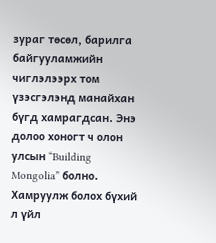зураг төсөл, барилга байгууламжийн чиглэлээрх том үзэсгэлэнд манайхан бүгд хамрагдсан. Энэ долоо хоногт ч олон улсын “Building Mongolia” болно. Хамруулж болох бүхий л үйл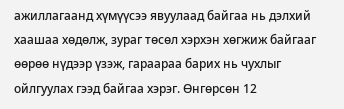ажиллагаанд хүмүүсээ явуулаад байгаа нь дэлхий хаашаа хөдөлж, зураг төсөл хэрхэн хөгжиж байгааг өөрөө нүдээр үзэж, гараараа барих нь чухлыг ойлгуулах гээд байгаа хэрэг. Өнгөрсөн 12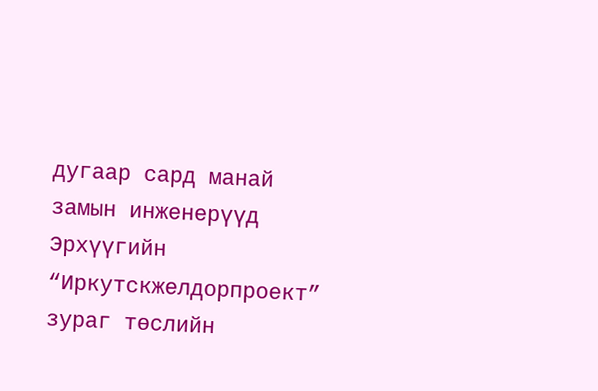дугаар сард манай замын инженерүүд Эрхүүгийн “Иркутскжелдорпроект” зураг төслийн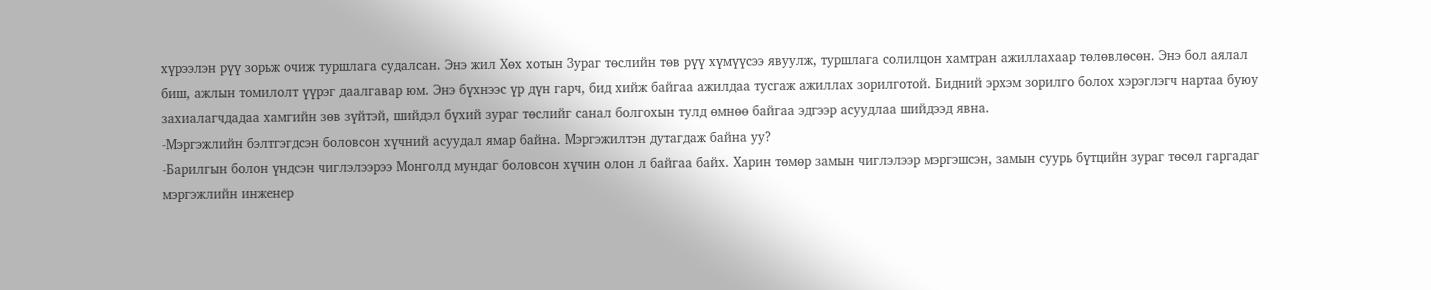хүрээлэн рүү зорьж очиж туршлага судалсан. Энэ жил Хөх хотын Зураг төслийн төв рүү хүмүүсээ явуулж, туршлага солилцон хамтран ажиллахаар төлөвлөсөн. Энэ бол аялал биш, ажлын томилолт үүрэг даалгавар юм. Энэ бүхнээс үр дүн гарч, бид хийж байгаа ажилдаа тусгаж ажиллах зорилготой. Бидний эрхэм зорилго болох хэрэглэгч нартаа буюу захиалагчдадаа хамгийн зөв зүйтэй, шийдэл бүхий зураг төслийг санал болгохын тулд өмнөө байгаа эдгээр асуудлаа шийдээд явна.
-Мэргэжлийн бэлтгэгдсэн боловсон хүчний асуудал ямар байна. Мэргэжилтэн дутагдаж байна уу?
-Барилгын болон үндсэн чиглэлээрээ Монголд мундаг боловсон хүчин олон л байгаа байх. Харин төмөр замын чиглэлээр мэргэшсэн, замын суурь бүтцийн зураг төсөл гаргадаг мэргэжлийн инженер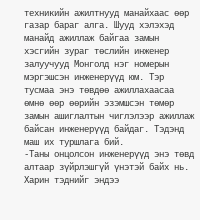техникийн ажилтнууд манайхаас өөр газар бараг алга. Шууд хэлэхэд манайд ажиллаж байгаа замын хэсгийн зураг төслийн инженер залуучууд Монголд нэг номерын мэргэшсэн инженерүүд юм. Тэр тусмаа энэ төвдөө ажиллахаасаа өмнө өөр өөрийн эзэмшсэн төмөр замын ашиглалтын чиглэлээр ажиллаж байсан инженерүүд байдаг. Тэдэнд маш их туршлага бий.
-Таны онцолсон инженерүүд энэ төвд алтаар зүйрлэшгүй үнэтэй байх нь. Харин тэднийг эндээ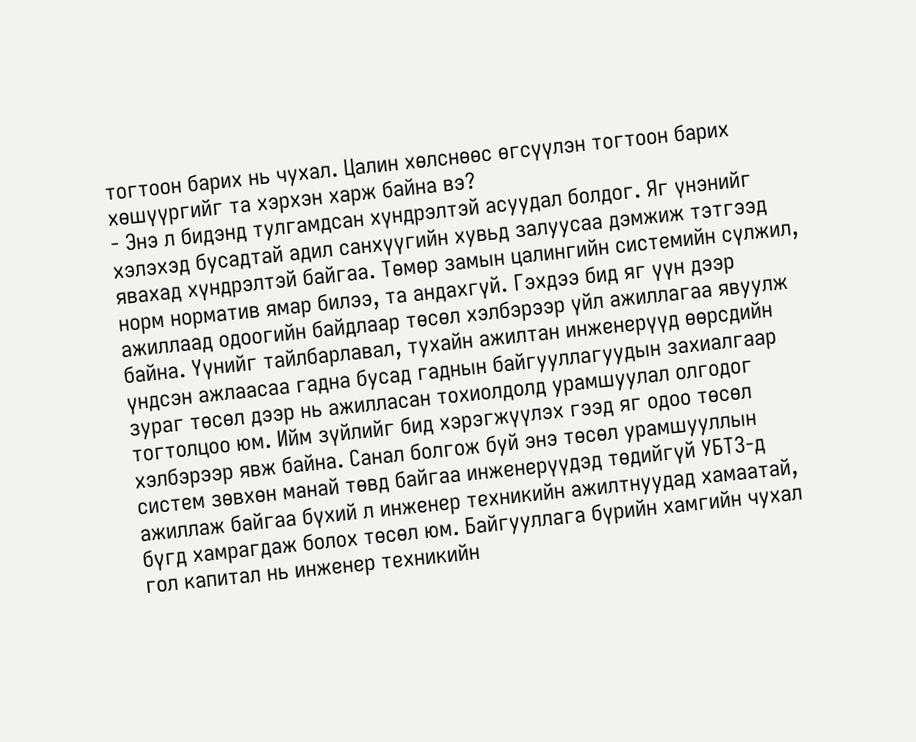тогтоон барих нь чухал. Цалин хөлснөөс өгсүүлэн тогтоон барих хөшүүргийг та хэрхэн харж байна вэ?
- Энэ л бидэнд тулгамдсан хүндрэлтэй асуудал болдог. Яг үнэнийг хэлэхэд бусадтай адил санхүүгийн хувьд залуусаа дэмжиж тэтгээд явахад хүндрэлтэй байгаа. Төмөр замын цалингийн системийн сүлжил, норм норматив ямар билээ, та андахгүй. Гэхдээ бид яг үүн дээр ажиллаад одоогийн байдлаар төсөл хэлбэрээр үйл ажиллагаа явуулж байна. Үүнийг тайлбарлавал, тухайн ажилтан инженерүүд өөрсдийн үндсэн ажлаасаа гадна бусад гаднын байгууллагуудын захиалгаар зураг төсөл дээр нь ажилласан тохиолдолд урамшуулал олгодог тогтолцоо юм. Ийм зүйлийг бид хэрэгжүүлэх гээд яг одоо төсөл хэлбэрээр явж байна. Санал болгож буй энэ төсөл урамшууллын систем зөвхөн манай төвд байгаа инженерүүдэд төдийгүй УБТЗ-д ажиллаж байгаа бүхий л инженер техникийн ажилтнуудад хамаатай, бүгд хамрагдаж болох төсөл юм. Байгууллага бүрийн хамгийн чухал гол капитал нь инженер техникийн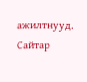ажилтнууд. Сайтар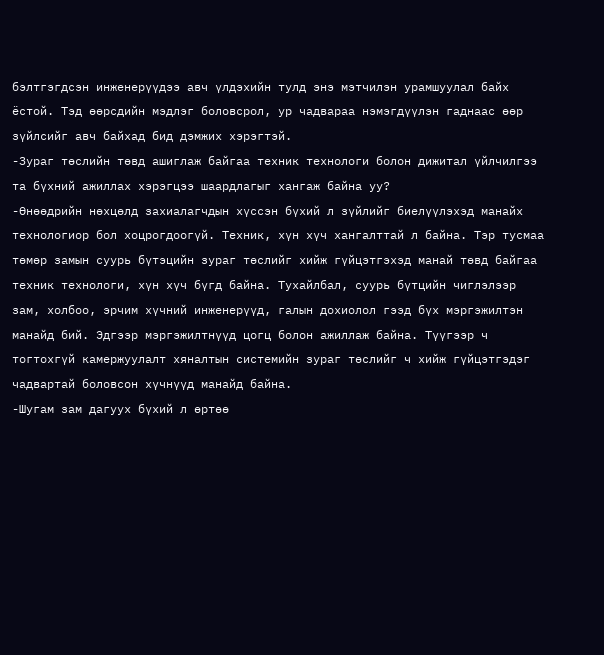бэлтгэгдсэн инженерүүдээ авч үлдэхийн тулд энэ мэтчилэн урамшуулал байх ёстой. Тэд өөрсдийн мэдлэг боловсрол, ур чадвараа нэмэгдүүлэн гаднаас өөр зүйлсийг авч байхад бид дэмжих хэрэгтэй.
-Зураг төслийн төвд ашиглаж байгаа техник технологи болон дижитал үйлчилгээ та бүхний ажиллах хэрэгцээ шаардлагыг хангаж байна уу?
-Өнөөдрийн нөхцөлд захиалагчдын хүссэн бүхий л зүйлийг биелүүлэхэд манайх технологиор бол хоцрогдоогүй. Техник, хүн хүч хангалттай л байна. Тэр тусмаа төмөр замын суурь бүтэцийн зураг төслийг хийж гүйцэтгэхэд манай төвд байгаа техник технологи, хүн хүч бүгд байна. Тухайлбал, суурь бүтцийн чиглэлээр зам, холбоо, эрчим хүчний инженерүүд, галын дохиолол гээд бүх мэргэжилтэн манайд бий. Эдгээр мэргэжилтнүүд цогц болон ажиллаж байна. Түүгээр ч тогтохгүй камержуулалт хяналтын системийн зураг төслийг ч хийж гүйцэтгэдэг чадвартай боловсон хүчнүүд манайд байна.
-Шугам зам дагуух бүхий л өртөө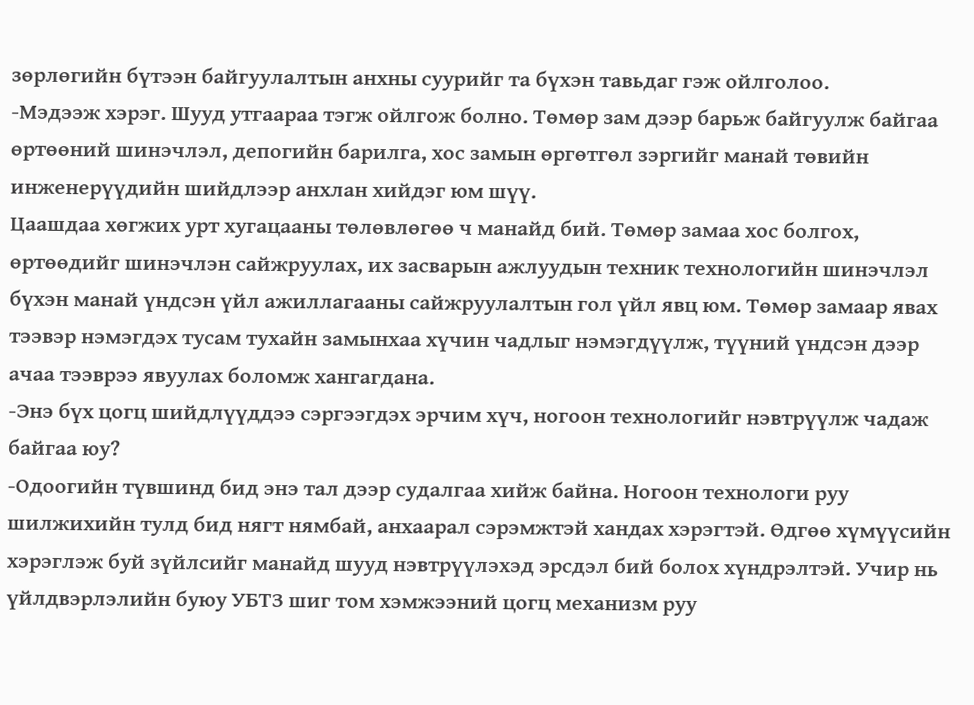зөрлөгийн бүтээн байгуулалтын анхны суурийг та бүхэн тавьдаг гэж ойлголоо.
-Мэдээж хэрэг. Шууд утгаараа тэгж ойлгож болно. Төмөр зам дээр барьж байгуулж байгаа өртөөний шинэчлэл, депогийн барилга, хос замын өргөтгөл зэргийг манай төвийн инженерүүдийн шийдлээр анхлан хийдэг юм шүү.
Цаашдаа хөгжих урт хугацааны төлөвлөгөө ч манайд бий. Төмөр замаа хос болгох, өртөөдийг шинэчлэн сайжруулах, их засварын ажлуудын техник технологийн шинэчлэл бүхэн манай үндсэн үйл ажиллагааны сайжруулалтын гол үйл явц юм. Төмөр замаар явах тээвэр нэмэгдэх тусам тухайн замынхаа хүчин чадлыг нэмэгдүүлж, түүний үндсэн дээр ачаа тээврээ явуулах боломж хангагдана.
-Энэ бүх цогц шийдлүүддээ сэргээгдэх эрчим хүч, ногоон технологийг нэвтрүүлж чадаж байгаа юу?
-Одоогийн түвшинд бид энэ тал дээр судалгаа хийж байна. Ногоон технологи руу шилжихийн тулд бид нягт нямбай, анхаарал сэрэмжтэй хандах хэрэгтэй. Өдгөө хүмүүсийн хэрэглэж буй зүйлсийг манайд шууд нэвтрүүлэхэд эрсдэл бий болох хүндрэлтэй. Учир нь үйлдвэрлэлийн буюу УБТЗ шиг том хэмжээний цогц механизм руу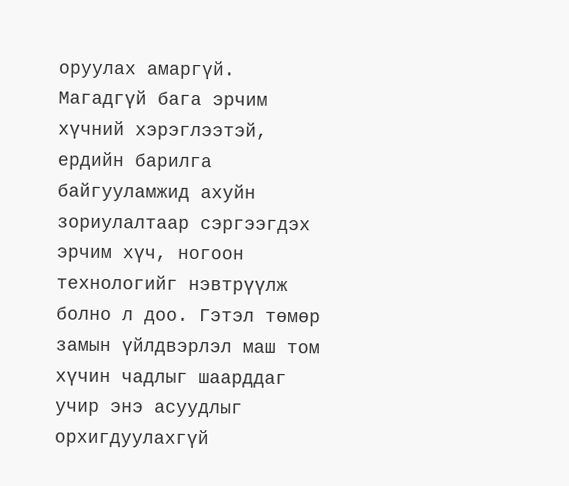оруулах амаргүй. Магадгүй бага эрчим хүчний хэрэглээтэй, ердийн барилга байгууламжид ахуйн зориулалтаар сэргээгдэх эрчим хүч, ногоон технологийг нэвтрүүлж болно л доо. Гэтэл төмөр замын үйлдвэрлэл маш том хүчин чадлыг шаарддаг учир энэ асуудлыг орхигдуулахгүй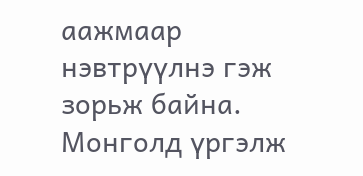аажмаар нэвтрүүлнэ гэж зорьж байна. Монголд үргэлж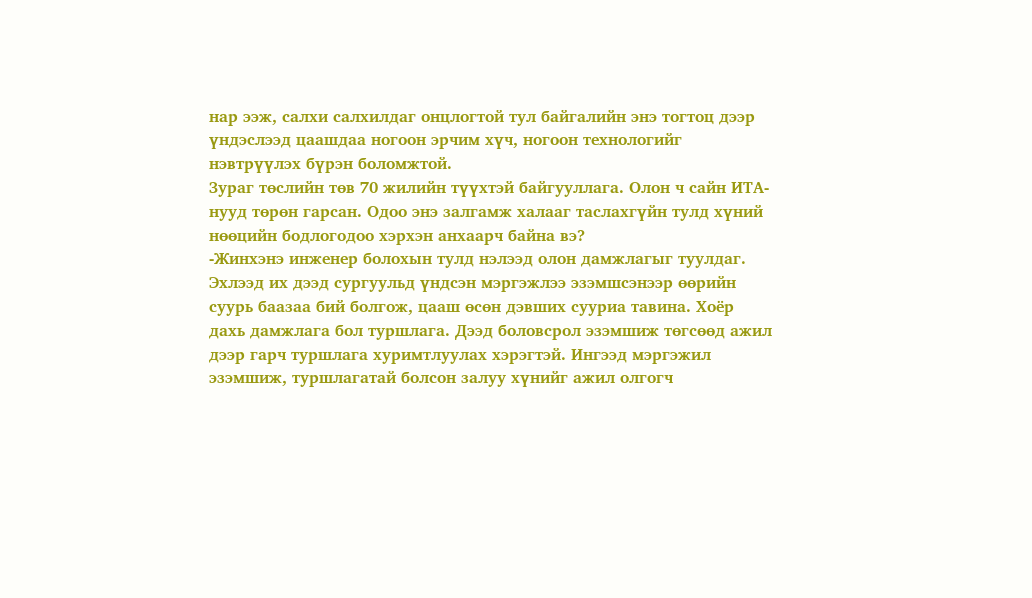нар ээж, салхи салхилдаг онцлогтой тул байгалийн энэ тогтоц дээр үндэслээд цаашдаа ногоон эрчим хүч, ногоон технологийг нэвтрүүлэх бүрэн боломжтой.
Зураг төслийн төв 70 жилийн түүхтэй байгууллага. Олон ч сайн ИТА-нууд төрөн гарсан. Одоо энэ залгамж халааг таслахгүйн тулд хүний нөөцийн бодлогодоо хэрхэн анхаарч байна вэ?
-Жинхэнэ инженер болохын тулд нэлээд олон дамжлагыг туулдаг. Эхлээд их дээд сургуульд үндсэн мэргэжлээ эзэмшсэнээр өөрийн суурь баазаа бий болгож, цааш өсөн дэвших сууриа тавина. Хоёр дахь дамжлага бол туршлага. Дээд боловсрол эзэмшиж төгсөөд ажил дээр гарч туршлага хуримтлуулах хэрэгтэй. Ингээд мэргэжил эзэмшиж, туршлагатай болсон залуу хүнийг ажил олгогч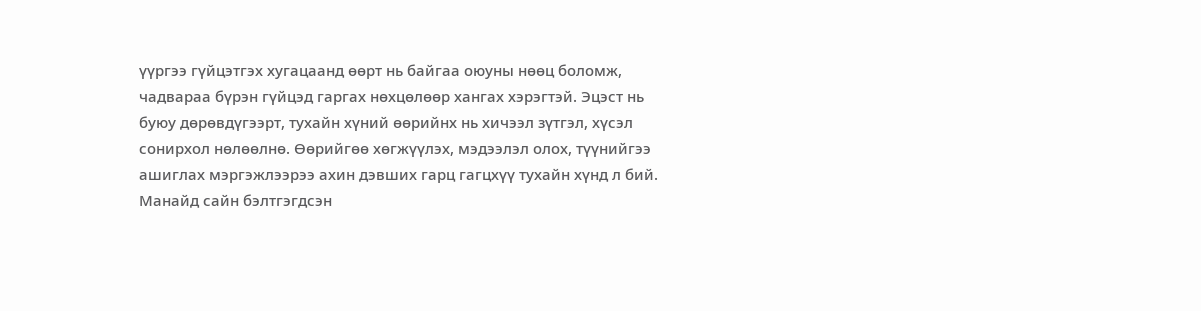үүргээ гүйцэтгэх хугацаанд өөрт нь байгаа оюуны нөөц боломж, чадвараа бүрэн гүйцэд гаргах нөхцөлөөр хангах хэрэгтэй. Эцэст нь буюу дөрөвдүгээрт, тухайн хүний өөрийнх нь хичээл зүтгэл, хүсэл сонирхол нөлөөлнө. Өөрийгөө хөгжүүлэх, мэдээлэл олох, түүнийгээ ашиглах мэргэжлээрээ ахин дэвших гарц гагцхүү тухайн хүнд л бий. Манайд сайн бэлтгэгдсэн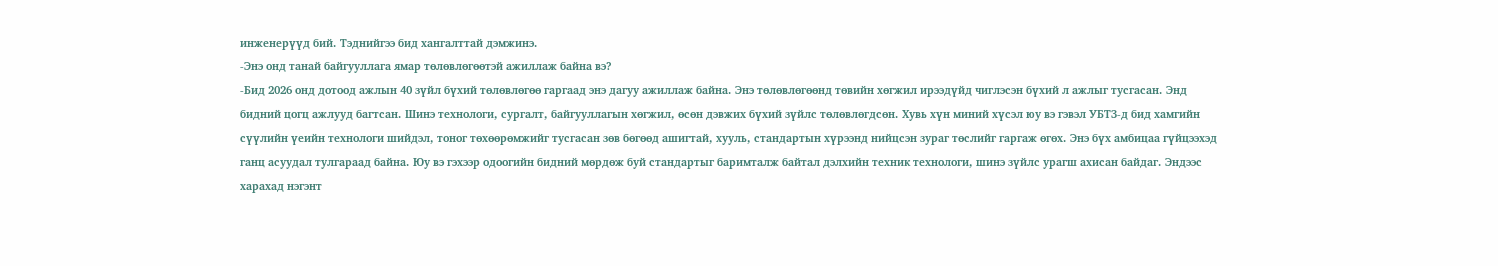инженерүүд бий. Тэднийгээ бид хангалттай дэмжинэ.
-Энэ онд танай байгууллага ямар төлөвлөгөөтэй ажиллаж байна вэ?
-Бид 2026 онд дотоод ажлын 40 зүйл бүхий төлөвлөгөө гаргаад энэ дагуу ажиллаж байна. Энэ төлөвлөгөөнд төвийн хөгжил ирээдүйд чиглэсэн бүхий л ажлыг тусгасан. Энд бидний цогц ажлууд багтсан. Шинэ технологи, сургалт, байгууллагын хөгжил, өсөн дэвжих бүхий зүйлс төлөвлөгдсөн. Хувь хүн миний хүсэл юу вэ гэвэл УБТЗ-д бид хамгийн сүүлийн үеийн технологи шийдэл, тоног төхөөрөмжийг тусгасан зөв бөгөөд ашигтай, хууль, стандартын хүрээнд нийцсэн зураг төслийг гаргаж өгөх. Энэ бүх амбицаа гүйцээхэд ганц асуудал тулгараад байна. Юу вэ гэхээр одоогийн бидний мөрдөж буй стандартыг баримталж байтал дэлхийн техник технологи, шинэ зүйлс урагш ахисан байдаг. Эндээс харахад нэгэнт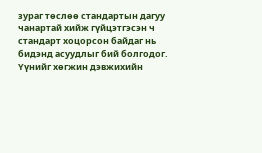зураг төслөө стандартын дагуу чанартай хийж гүйцэтгэсэн ч стандарт хоцорсон байдаг нь бидэнд асуудлыг бий болгодог. Үүнийг хөгжин дэвжихийн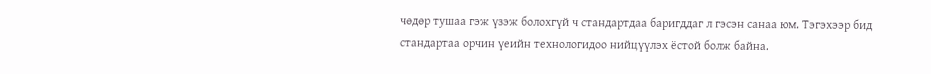чөдөр тушаа гэж үзэж болохгүй ч стандартдаа баригддаг л гэсэн санаа юм. Тэгэхээр бид стандартаа орчин үеийн технологидоо нийцүүлэх ёстой болж байна.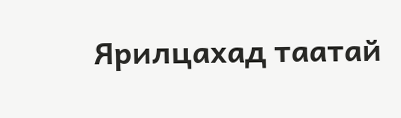Ярилцахад таатай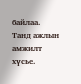байлаа. Танд ажлын амжилт хүсье.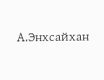А.Энхсайхан